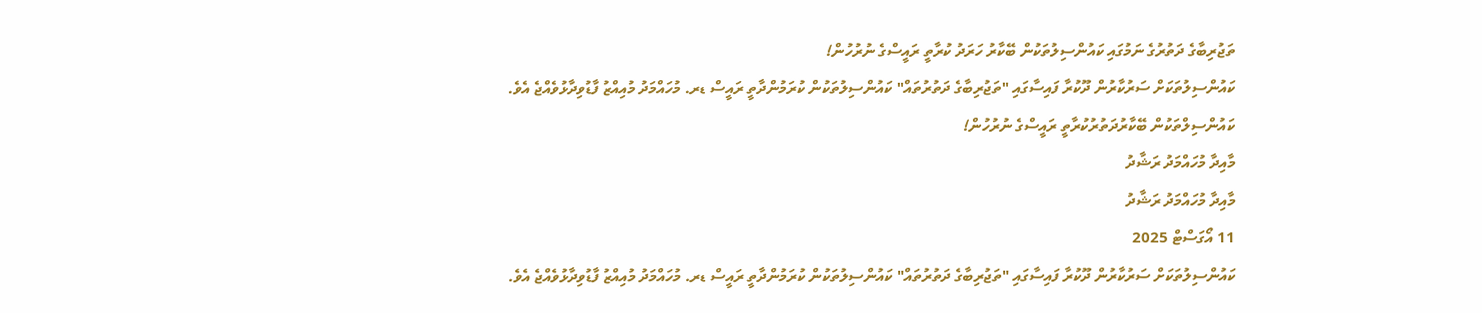ތަޖުރިބާގެ ދަތުރުގެ ނަމުގައި ކައުންސިލުތަކުން ބޭކާރު ހަރަދު ކުރާތީ ރައީސްގެ ނުރުހުން!
ކައުންސިލުތަކަށް ސަރުކާރުން ދޫކުރާ ފައިސާގައި "ތަޖުރިބާގެ ދަތުރުތައް" ކައުންސިލުތަކުން ކުރަމުންދާތީ ރައީސް ޑރ. މުހައްމަދު މުއިއްޒު ފާޑުވިދާޅުވެއްޖެ އެވެ.
ކައުންސިލްތަކުން ބޭކާރުދަތުރުކުރާތީ ރައީސްގެ ނުރުހުން!
މާއިދާ މުހައްމަދު ރަޝާދު
މާއިދާ މުހައްމަދު ރަޝާދު
11 އޯގަސްޓް 2025
ކައުންސިލުތަކަށް ސަރުކާރުން ދޫކުރާ ފައިސާގައި "ތަޖުރިބާގެ ދަތުރުތައް" ކައުންސިލުތަކުން ކުރަމުންދާތީ ރައީސް ޑރ. މުހައްމަދު މުއިއްޒު ފާޑުވިދާޅުވެއްޖެ އެވެ.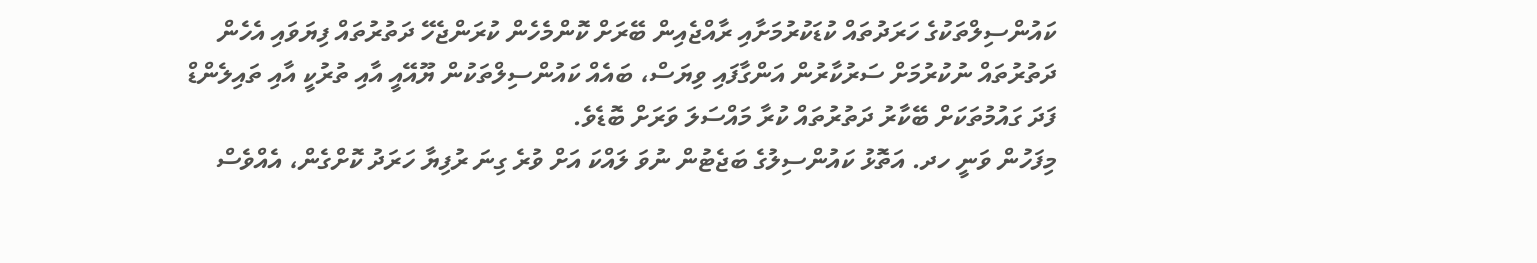ކައުންސިލްތަކުގެ ހަރަދުތައް ކުޑަކުރުމަށާއި ރާއްޖެއިން ބޭރަށް ކޮންމެހެން ކުރަންޖެހޭ ދަތުރުތައް ފިޔަވައި އެހެން ދަތުރުތައް ނުކުރުމަށް ސަރުކާރުން އަންގާފައި ވިޔަސް، ބައެއް ކައުންސިލްތަކުން ޔޫއޭއީ އާއި ތުރުކީ އާއި ތައިލެންޑް ފަދަ ގައުމުތަކަށް ބޭކާރު ދަތުރުތައް ކުރާ މައްސަލަ ވަރަށް ބޮޑެވެ.
މިފަހުން ވަނީ ހދ. އަތޮޅު ކައުންސިލުގެ ބަޖެޓުން ނުވަ ލައްކަ އަށް ވުރެ ގިނަ ރުފިޔާ ހަރަދު ކޮށްގެން، އެއްވެސް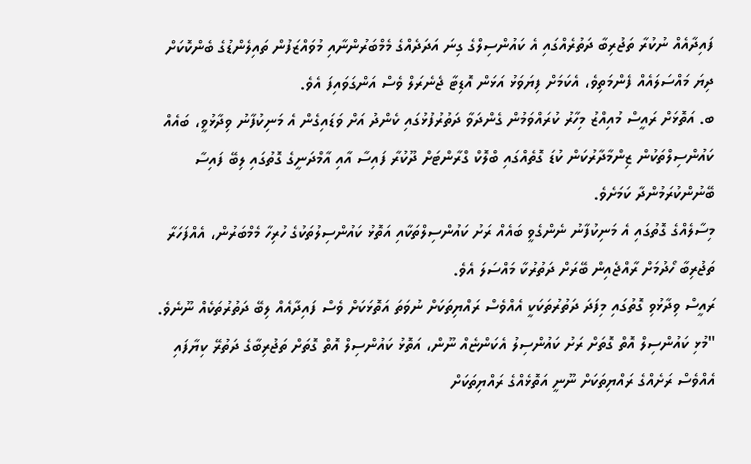ފައިދާއެއް ނުކުރާ ތަޖުރިބާ ދަތުރެއްގައި އެ ކައުންސިލްގެ ގިނަ އަދަދެއްގެ މެމްބަރުންނާއި މުވައްޒަފުން ތައިލެންޑުގެ ބެންކޮކަށް ދިޔަ މައްސަލައެއް ފެންމަތިވެ، އެކަމަށް ފިޔަވަޅު އަޅަން އޮޑިޓާ ޖެނެރަލް ވެސް އަންގަވައިފަ އެވެ.
ބ. އަތޮޅަށް ރައީސް މުއިއްޒު މިހާރު ކުރައްވަމުން ގެންދަވާ ދަތުރުފުޅުގައި ކެންދު އަށް ވަޑައިގެން އެ މަނިކުފާނު ވިދާޅުވީ، ބައެއް ކައުންސިލްތަކުން ޒިންމާދާރުކަން ކުޑަ ގޮތެއްގައި ބްލޮކް ގްރާންޓަށް ދޫކުރާ ފައިސާ އާއި އާމްދަނީގެ ގޮތުގައި ލިބޭ ފައިސާ ބޭނުންކުރަމުންދާ ކަމަށެވެ.
މިސާލެއްގެ ގޮތުގައި އެ މަނިކުފާނު ނެންގެވީ ބައެއް ރަށު ކައުންސިލްތަކާއި އަތޮޅު ކައުންސިލުތަކުގެ ހުރިހާ މެމްބަރުން، އެއްފަހަރާ ތަޖުރިބާ ހޯދުމަށް ރާއްޖެއިން ބޭރަށް ދަތުރުކާ މައްސަލަ އެވެ.
ރައީސް ވިދާޅުވި ގޮތުގައި މިފަދަ ދަތުރުތަކަކީ އެއްވެސް ރައްޔިތަކަށް ނުވަތަ އަތޮޅަކަށް ވެސް ފައިދާއެއް ލިބޭ ދަތުރުތަކެއް ނޫނެވެ.
"މުޅި ކައުންސިލް އޮތް ގޮތަށް ރަށު ކައުންސިލު އެކަންޏެއް ނޫން، އަތޮޅު ކައުންސިލް އޮތް ގޮތަށް ތަޖުރިބާގެ ދަތުރޭ ކިޔާފައި އެއްވެސް ރަށެއްގެ ރައްޔިތަކަށް ނޫނީ އަތޮޅެއްގެ ރައްޔިތަކަށް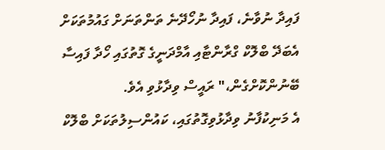ފައިދާ ނުވާނެ، ފައިދާ ނުހޯދޭނެ ތަންތަނަށް ގައުމުތަކަށް އެބަދޭ ބްލޮކް ގްރާންޓާއި އާމްދަނީގެ ގޮތުގައި ހޯދާ ފައިސާ ބޭނުންކޮށްގެން،" ރައީސް ވިދާޅުވި އެވެ.
އެ މަނިކުފާނު ވިދާޅުވިގޮތުގައި، ކައުންސިލުތަކަށް ބްލޮކް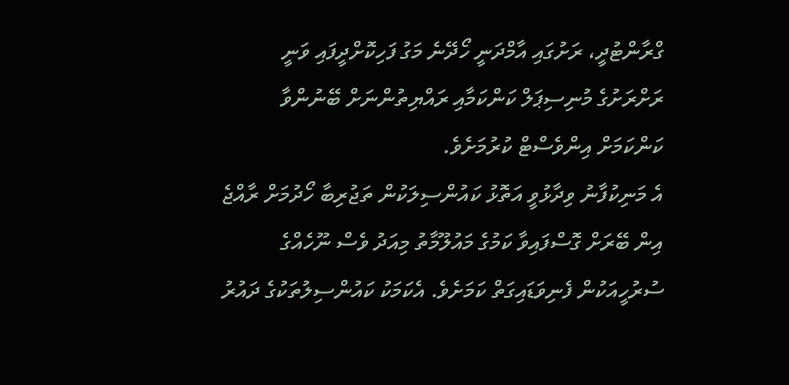ގްރާންޓުދީ، ރަށުގައި އާމްދަނީ ހޯދޭނެ މަގު ފަހިކޮށްދީފައި ވަނީ ރަށްރަށުގެ މުނިސިޕަލް ކަންކަމާއި ރައްޔިތުންނަށް ބޭނުންވާ ކަންކަމަށް އިންވެސްޓް ކުރުމަށެވެ.
އެ މަނިކުފާނު ވިދާޅުވީ އަތޮޅު ކައުންސިލަކުން ތަޖުރިބާ ހޯދުމަށް ރާއްޖެ އިން ބޭރަށް ގޮސްފައިވާ ކަމުގެ މައުލޫމާތު މިއަދު ވެސް ނޫހެއްގެ ސުރުހީއަކުން ފެނިވަޑައިގަތް ކަމަށެވެ. އެކަމަކު ކައުންސިލުތަކުގެ ދައުރު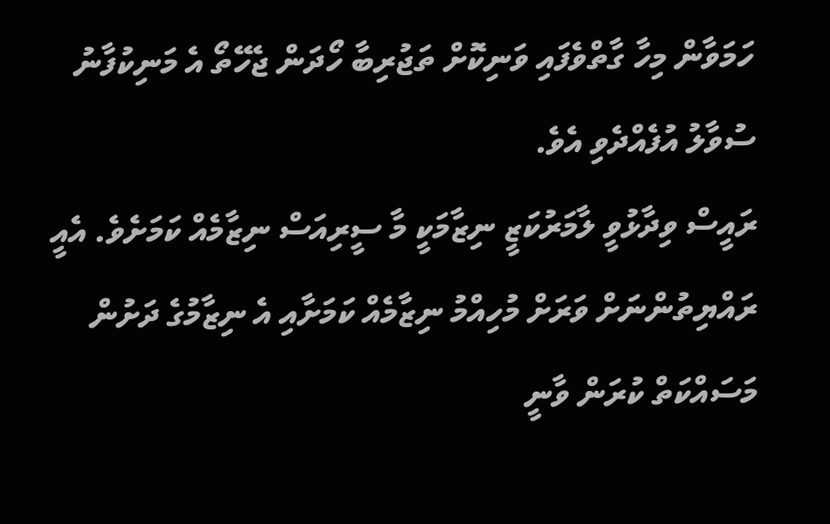ހަމަވާން މިހާ ގާތްވެފައި ވަނިކޮށް ތަޖުރިބާ ހޯދަން ޖެހޭތޯ އެ މަނިކުފާނު ސުވާލު އުފެއްދެވި އެވެ.
ރައީސް ވިދާޅުވީ ލާމަރުކަޒީ ނިޒާމަކީ މާ ސީރިއަސް ނިޒާމެއް ކަމަށެވެ. އެއީ ރައްޔިތުންނަށް ވަރަށް މުހިއްމު ނިޒާމެއް ކަމަށާއި އެ ނިޒާމުގެ ދަށުން މަސައްކަތް ކުރަން ވާނީ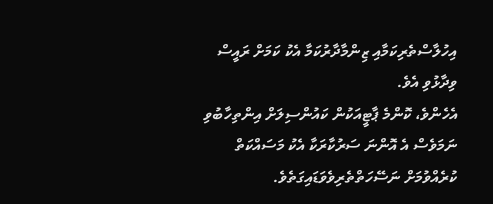އިހުލާސްތެރިކަމާއި ޒިންމާދާރުކަމާ އެކު ކަމަށް ރައީސް ވިދާޅުވި އެވެ.
އެހެންވެ، ކޮންމެ ޕާޓީއަކުން ކައުންސިލަށް އިންތިހާބުވި ނަމަވެސް އެ އޮންނަ ސަރުކާރަކާ އެކު މަސައްކަތް ކުރެއްވުމަށް ނަސޭހަތްތެރިވެވަޑައިގަތެވެ.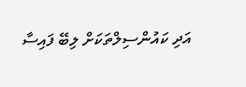އަދި ކައުންސިލްތަކަށް ލިބޭ ފައިސާ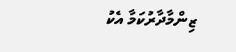ޒިންމާދާރުކަމާ އެކު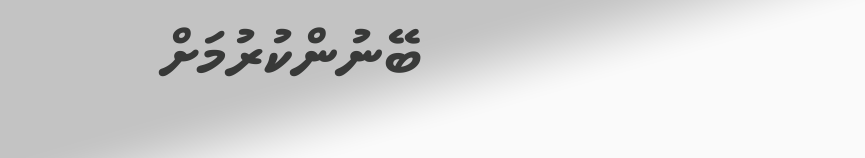ބޭނުންކުރުމަށް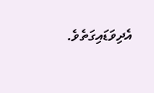އެދިވަޑައިގަތެވެ.